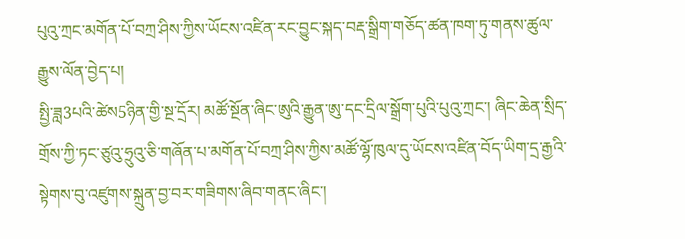པུའུ་ཀྲང་མགོན་པོ་བཀྲ་ཤིས་ཀྱིས་ཡོངས་འཛིན་རང་བྱུང་སྐད་བརྡ་སྒྲིག་གཅོད་ཚན་ཁག་ཏུ་གནས་ཚུལ་རྒྱུས་ལོན་བྱེད་པ།
སྤྱི་ཟླ3པའི་ཚེས5ཉིན་གྱི་སྔ་དྲོར། མཚོ་སྔོན་ཞིང་ཨུའི་རྒྱུན་ཨུ་དང་དྲིལ་སྒྲོག་པུའི་པུའུ་ཀྲང་། ཞིང་ཆེན་སྲིད་གྲོས་ཀྱི་ཏང་ཙུའུ་ཧྲུའུ་ཅི་གཞོན་པ་མགོན་པོ་བཀྲ་ཤིས་ཀྱིས་མཚོ་ལྷོ་ཁུལ་དུ་ཡོངས་འཛིན་བོད་ཡིག་དྲ་རྒྱའི་སྟེགས་བུ་འཛུགས་སྐྲུན་བྱ་བར་གཟིགས་ཞིབ་གནང་ཞིང་།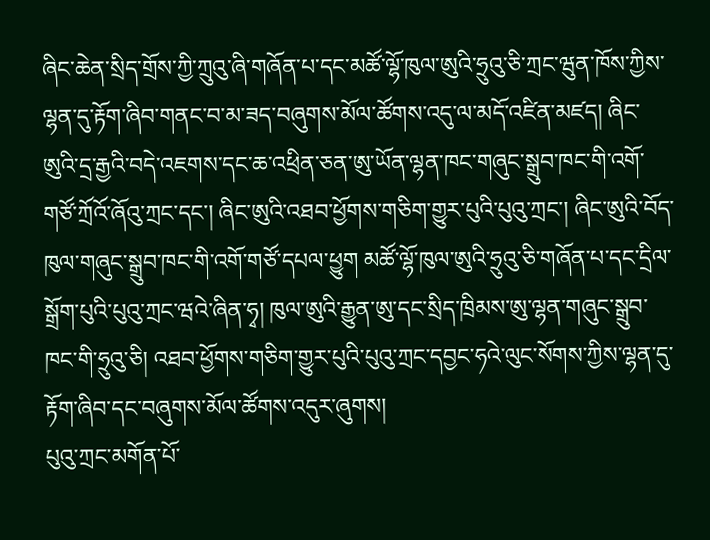ཞིང་ཆེན་སྲིད་གྲོས་ཀྱི་ཀྲུའུ་ཞི་གཞོན་པ་དང་མཚོ་ལྷོ་ཁུལ་ཨུའི་ཧྲུའུ་ཅི་ཀྲང་ཝུན་ཁོས་ཀྱིས་ལྷན་དུ་རྟོག་ཞིབ་གནང་བ་མ་ཟད་བཞུགས་མོལ་ཚོགས་འདུ་ལ་མདོ་འཛིན་མཛད། ཞིང་ཨུའི་དྲ་རྒྱའི་བདེ་འཇགས་དང་ཆ་འཕྲིན་ཅན་ཨུ་ཡོན་ལྷན་ཁང་གཞུང་སྒྲུབ་ཁང་གི་འགོ་གཙོ་ཀྲོའོ་ཞོའུ་ཀྲང་དང་། ཞིང་ཨུའི་འཐབ་ཕྱོགས་གཅིག་གྱུར་པུའི་པུའུ་ཀྲང་། ཞིང་ཨུའི་བོད་ཁུལ་གཞུང་སྒྲུབ་ཁང་གི་འགོ་གཙོ་དཔལ་ཕྱུག མཚོ་ལྷོ་ཁུལ་ཨུའི་ཧྲུའུ་ཅི་གཞོན་པ་དང་དྲིལ་སྒྲོག་པུའི་པུའུ་ཀྲང་ཝའེ་ཞིན་ཧྭ། ཁུལ་ཨུའི་རྒྱུན་ཨུ་དང་སྲིད་ཁྲིམས་ཨུ་ལྷན་གཞུང་སྒྲུབ་ཁང་གི་ཧྲུའུ་ཅི། འཐབ་ཕྱོགས་གཅིག་གྱུར་པུའི་པུའུ་ཀྲང་དབྱང་ཧའེ་ལུང་སོགས་ཀྱིས་ལྷན་དུ་རྟོག་ཞིབ་དང་བཞུགས་མོལ་ཚོགས་འདུར་ཞུགས།
པུའུ་ཀྲང་མགོན་པོ་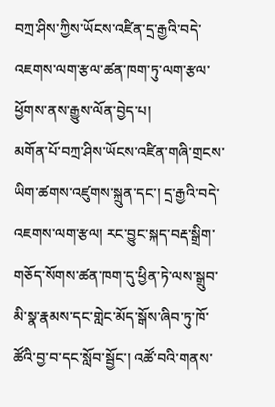བཀྲ་ཤིས་ཀྱིས་ཡོངས་འཛིན་དྲ་རྒྱའི་བདེ་འཇགས་ལག་རྩལ་ཚན་ཁག་ཏུ་ལག་རྩལ་ཕྱོགས་ནས་རྒྱུས་ལོན་བྱེད་པ།
མགོན་པོ་བཀྲ་ཤིས་ཡོངས་འཛིན་གཞི་གྲངས་ཡིག་ཚགས་འཛུགས་སྐྲུན་དང་། དྲ་རྒྱའི་བདེ་འཇགས་ལག་རྩལ། རང་བྱུང་སྐད་བརྡ་སྒྲིག་གཅོད་སོགས་ཚན་ཁག་དུ་ཕྱིན་ཏེ་ལས་སྒྲུབ་མི་སྣ་རྣམས་དང་གླེང་མོད་སྒོས་ཞིབ་ཏུ་ཁོ་ཚོའི་བྱ་བ་དང་སློབ་སྦྱོང་། འཚོ་བའི་གནས་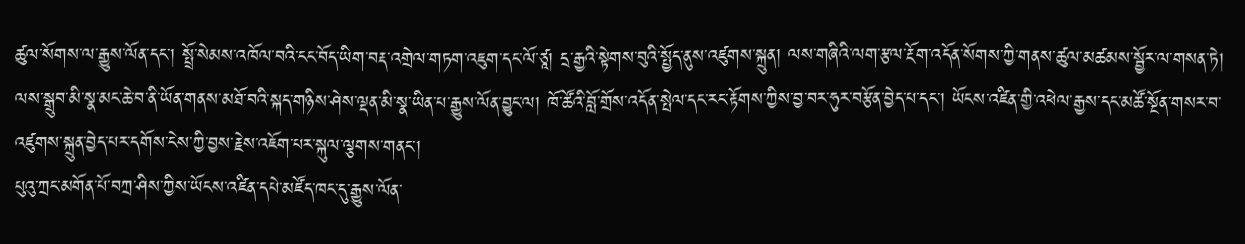ཚུལ་སོགས་ལ་རྒྱུས་ལོན་དང་། སྤྲོ་སེམས་འཁོལ་བའི་ངང་བོད་ཡིག་བརྡ་འགྲེལ་གཏག་འཇུག་དང་ལོ་ཙཱ། དྲ་རྒྱའི་སྟེགས་བུའི་སྤྱོད་ནུས་འཛུགས་སྐྲུན། ལས་གཞིའི་ལག་རྩལ་རྔོག་འདོན་སོགས་ཀྱི་གནས་ཚུལ་མཚམས་སྦྱོར་ལ་གསན་ཏེ། ལས་སྒྲུབ་མི་སྣ་མང་ཆེ་བ་ནི་ཡོན་གནས་མཐོ་བའི་སྐད་གཉིས་ཤེས་ལྡན་མི་སྣ་ཡིན་པ་རྒྱུས་ལོན་བྱུང་ལ། ཁོ་ཚོའི་བློ་གྲོས་འདོན་སྤེལ་དང་རང་རྟོགས་ཀྱིས་བྱ་བར་ཧུར་བརྩོན་བྱེད་པ་དང་། ཡོངས་འཛིན་གྱི་འཕེལ་རྒྱས་དང་མཚོ་སྔོན་གསར་བ་འཛུགས་སྐྲུན་བྱེད་པར་དགོས་ངེས་ཀྱི་བྱས་རྗེས་འཇོག་པར་སྐུལ་ལྕགས་གནང་།
པུའུ་ཀྲང་མགོན་པོ་བཀྲ་ཤིས་ཀྱིས་ཡོངས་འཛིན་དཔེ་མཛོད་ཁང་དུ་རྒྱུས་ལོན་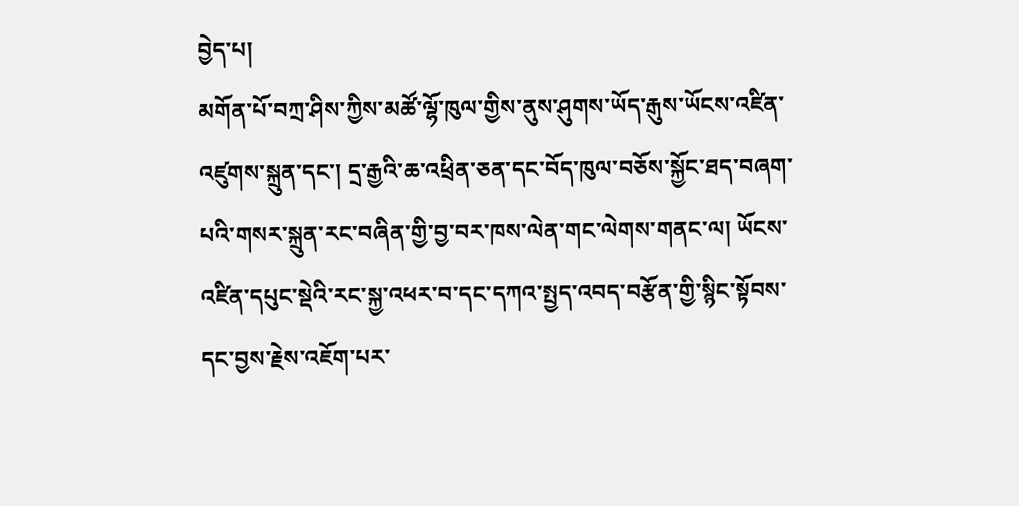བྱེད་པ།
མགོན་པོ་བཀྲ་ཤིས་ཀྱིས་མཚོ་ལྷོ་ཁུལ་གྱིས་ནུས་ཤུགས་ཡོད་རྒུས་ཡོངས་འཛིན་འཛུགས་སྐྲུན་དང་། དྲ་རྒྱའི་ཆ་འཕྲིན་ཅན་དང་བོད་ཁུལ་བཅོས་སྐྱོང་ཐད་བཞག་པའི་གསར་སྐྲུན་རང་བཞིན་གྱི་བྱ་བར་ཁས་ལེན་གང་ལེགས་གནང་ལ། ཡོངས་འཛིན་དཔུང་སྡེའི་རང་སྐྱ་འཕར་བ་དང་དཀའ་སྤྱད་འབད་བརྩོན་གྱི་སྙིང་སྟོབས་དང་བྱས་རྗེས་འཇོག་པར་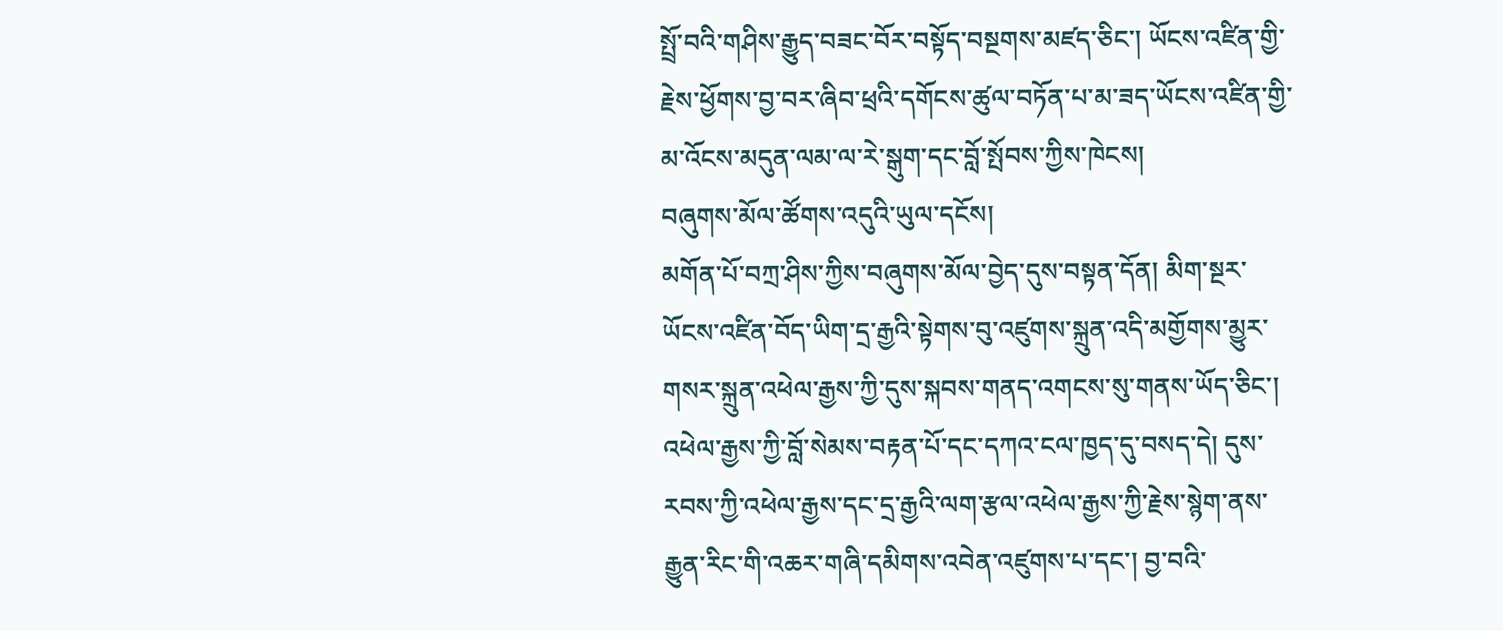སྤྲོ་བའི་གཤིས་རྒྱུད་བཟང་བོར་བསྟོད་བསྔགས་མཛད་ཅིང་། ཡོངས་འཛིན་གྱི་རྗེས་ཕྱོགས་བྱ་བར་ཞིབ་ཕྲའི་དགོངས་ཚུལ་བཏོན་པ་མ་ཟད་ཡོངས་འཛིན་གྱི་མ་འོངས་མདུན་ལམ་ལ་རེ་སྒུག་དང་བློ་སྤོབས་ཀྱིས་ཁེངས།
བཞུགས་མོལ་ཚོགས་འདུའི་ཡུལ་དངོས།
མགོན་པོ་བཀྲ་ཤིས་ཀྱིས་བཞུགས་མོལ་བྱེད་དུས་བསྟན་དོན། མིག་སྔར་ཡོངས་འཛིན་བོད་ཡིག་དྲ་རྒྱའི་སྟེགས་བུ་འཛུགས་སྐྲུན་འདི་མགྱོགས་མྱུར་གསར་སྐྲུན་འཕེལ་རྒྱས་ཀྱི་དུས་སྐབས་གནད་འགངས་སུ་གནས་ཡོད་ཅིང་། འཕེལ་རྒྱས་ཀྱི་བློ་སེམས་བརྟན་པོ་དང་དཀའ་ངལ་ཁྱད་དུ་བསད་དེ། དུས་རབས་ཀྱི་འཕེལ་རྒྱས་དང་དྲ་རྒྱའི་ལག་རྩལ་འཕེལ་རྒྱས་ཀྱི་རྗེས་སྙེག་ནས་རྒྱུན་རིང་གི་འཆར་གཞི་དམིགས་འབེན་འཛུགས་པ་དང་། བྱ་བའི་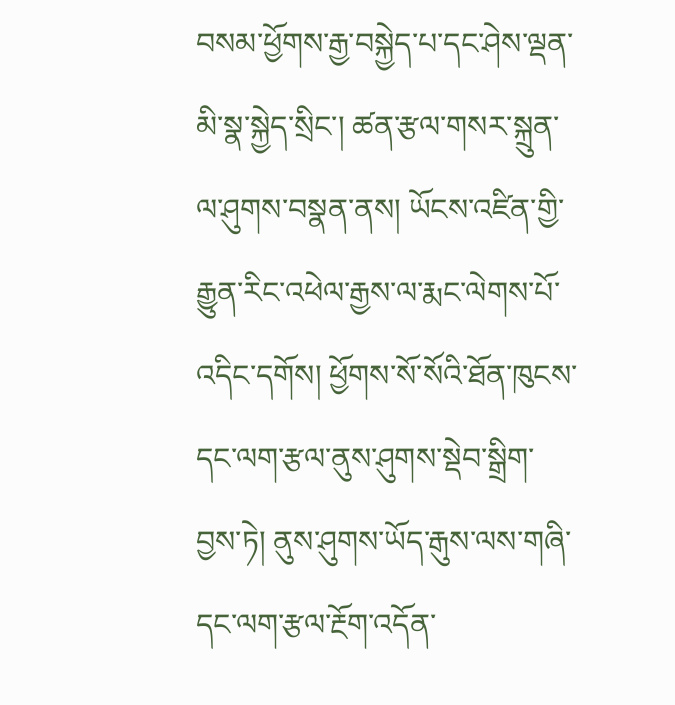བསམ་ཕྱོགས་རྒྱ་བསྐྱེད་པ་དང་ཤེས་ལྡན་མི་སྣ་སྐྱེད་སྲིང་། ཚན་རྩལ་གསར་སྐྲུན་ལ་ཤུགས་བསྣན་ནས། ཡོངས་འཛིན་གྱི་རྒྱུན་རིང་འཕེལ་རྒྱས་ལ་རྨང་ལེགས་པོ་འདིང་དགོས། ཕྱོགས་སོ་སོའི་ཐོན་ཁུངས་དང་ལག་རྩལ་ནུས་ཤུགས་སྡེབ་སྒྲིག་བྱས་ཏེ། ནུས་ཤུགས་ཡོད་རྒུས་ལས་གཞི་དང་ལག་རྩལ་རྔོག་འདོན་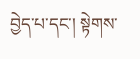བྱེད་པ་དང་། སྟེགས་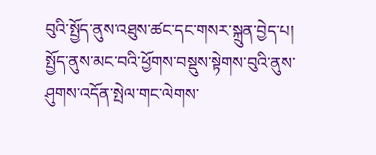བུའི་སྤྱོད་ནུས་འཐུས་ཚང་དང་གསར་སྐྲུན་བྱེད་པ། སྤྱོད་ནུས་མང་བའི་ཕྱོགས་བསྡུས་སྟེགས་བུའི་ནུས་ཤུགས་འདོན་སྤེལ་གང་ལེགས་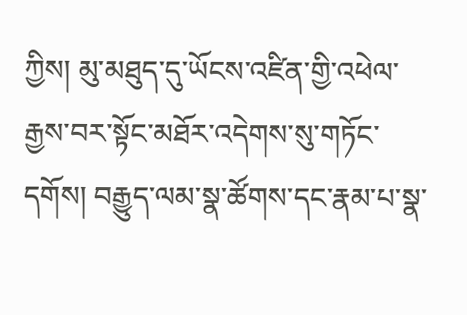ཀྱིས། མུ་མཐུད་དུ་ཡོངས་འཛིན་གྱི་འཕེལ་རྒྱས་བར་སྟོང་མཐོར་འདེགས་སུ་གཏོང་དགོས། བརྒྱུད་ལམ་སྣ་ཚོགས་དང་རྣམ་པ་སྣ་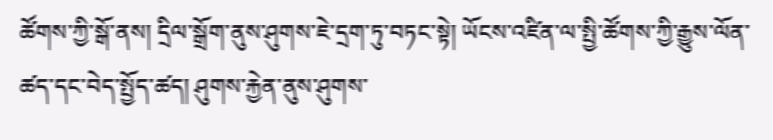ཚོགས་ཀྱི་སྒོ་ནས། དྲིལ་སྒྲོག་ནུས་ཤུགས་ཇེ་དྲག་ཏུ་བཏང་སྟེ། ཡོངས་འཛིན་ལ་སྤྱི་ཚོགས་ཀྱི་རྒྱུས་ལོན་ཚད་དང་བེད་སྤྱོད་ཚད། ཤུགས་རྐྱེན་ནུས་ཤུགས་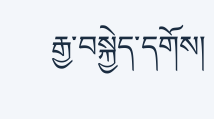རྒྱ་བསྐྱེད་དགོས།